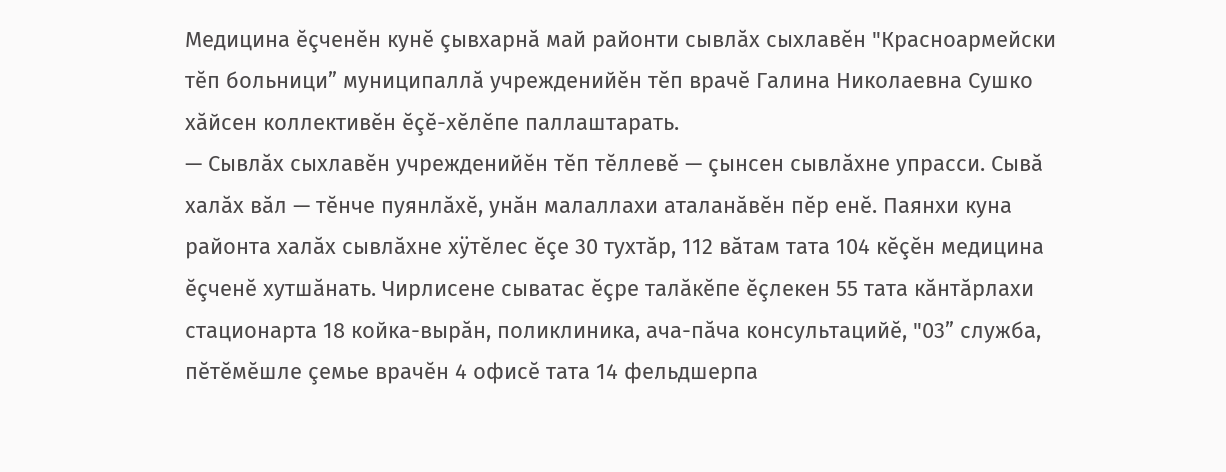Медицина ĕçченĕн кунĕ çывхарнă май районти сывлăх сыхлавĕн "Красноармейски тĕп больници” муниципаллă учрежденийĕн тĕп врачĕ Галина Николаевна Сушко хăйсен коллективĕн ĕçĕ-хĕлĕпе паллаштарать.
— Сывлăх сыхлавĕн учрежденийĕн тĕп тĕллевĕ — çынсен сывлăхне упрасси. Сывă халăх вăл — тĕнче пуянлăхĕ, унăн малаллахи аталанăвĕн пĕр енĕ. Паянхи куна районта халăх сывлăхне хÿтĕлес ĕçе 30 тухтăр, 112 вăтам тата 104 кĕçĕн медицина ĕçченĕ хутшăнать. Чирлисене сыватас ĕçре талăкĕпе ĕçлекен 55 тата кăнтăрлахи стационарта 18 койка-вырăн, поликлиника, ача-пăча консультацийĕ, "03” служба, пĕтĕмĕшле çемье врачĕн 4 офисĕ тата 14 фельдшерпа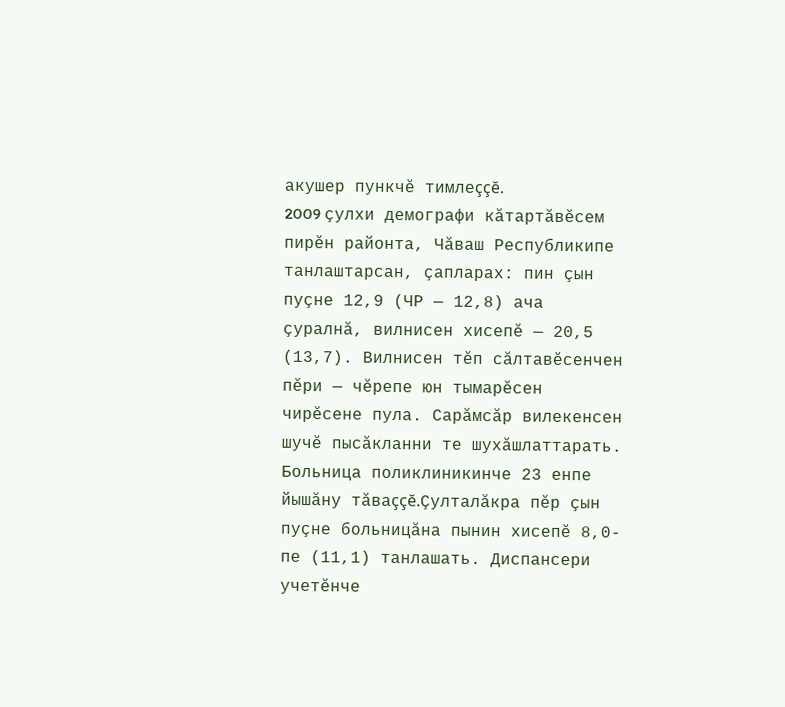акушер пункчĕ тимлеççĕ.
2009 çулхи демографи кăтартăвĕсем пирĕн районта, Чăваш Республикипе танлаштарсан, çапларах: пин çын пуçне 12,9 (ЧР — 12,8) ача çуралнă, вилнисен хисепĕ — 20,5 (13,7). Вилнисен тĕп сăлтавĕсенчен пĕри — чĕрепе юн тымарĕсен чирĕсене пула. Сарăмсăр вилекенсен шучĕ пысăкланни те шухăшлаттарать.
Больница поликлиникинче 23 енпе йышăну тăваççĕ.Çулталăкра пĕр çын пуçне больницăна пынин хисепĕ 8,0-пе (11,1) танлашать. Диспансери учетĕнче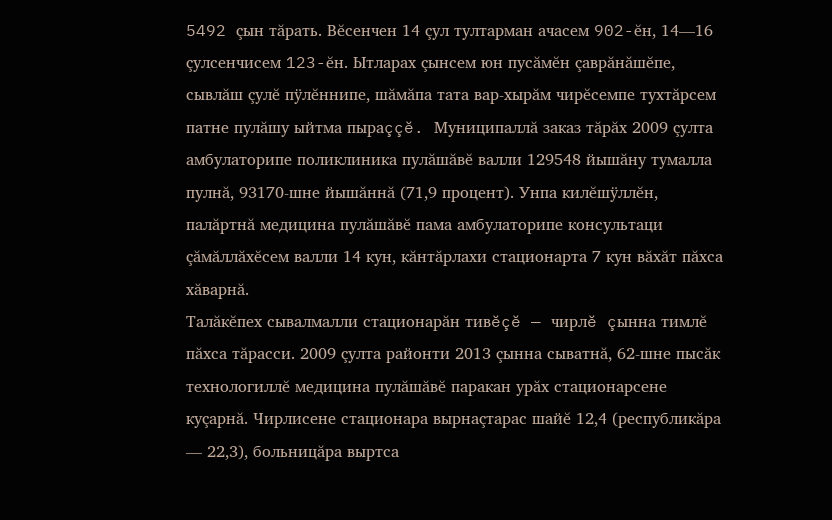5492 çын тăрать. Вĕсенчен 14 çул тултарман ачасем 902-ĕн, 14—16 çулсенчисем 123-ĕн. Ытларах çынсем юн пусăмĕн çаврăнăшĕпе, сывлăш çулĕ пÿлĕннипе, шăмăпа тата вар-хырăм чирĕсемпе тухтăрсем патне пулăшу ыйтма пыраççĕ. Муниципаллă заказ тăрăх 2009 çулта амбулаторипе поликлиника пулăшăвĕ валли 129548 йышăну тумалла пулнă, 93170-шне йышăннă (71,9 процент). Унпа килĕшÿллĕн, палăртнă медицина пулăшăвĕ пама амбулаторипе консультаци çăмăллăхĕсем валли 14 кун, кăнтăрлахи стационарта 7 кун вăхăт пăхса хăварнă.
Талăкĕпех сывалмалли стационарăн тивĕçĕ — чирлĕ çынна тимлĕ пăхса тăрасси. 2009 çулта районти 2013 çынна сыватнă, 62-шне пысăк технологиллĕ медицина пулăшăвĕ паракан урăх стационарсене куçарнă. Чирлисене стационара вырнаçтарас шайĕ 12,4 (республикăра — 22,3), больницăра выртса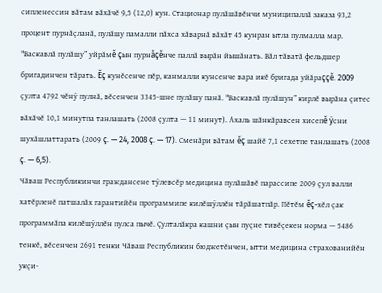сипленессин вăтам вăхăчĕ 9,5 (12,0) кун. Стационар пулăшăвĕнчи муниципаллă заказа 93,2 процент пурнăçланă, пулăшу памалли пăхса хăварнă вăхăт 45 кунран ытла пулмалла мар.
"Васкавлă пулăшу” уйрăмĕ çын пурнăçĕнче паллă вырăн йышăнать. Вăл тăватă фельдшер бригадинчен тăрать. Ĕç кунĕсенче пĕр, канмалли кунсенче вара икĕ бригада уйăраççĕ. 2009 çулта 4792 чĕнÿ пулнă, вĕсенчен 3345-шне пулăшу панă. "Васкавлă пулăшун” кирлĕ вырăна çитес вăхăчĕ 10,1 минутпа танлашать (2008 çулта — 11 минут). Ахаль шăнкăравсен хисепĕ ÿсни шухăшлаттарать (2009 ç. — 24, 2008 ç. — 17). Сменăри вăтам ĕç шайĕ 7,1 сехетпе танлашать (2008 ç. — 6,5).
Чăваш Республикинчи граждансене тÿлевсĕр медицина пулăшăвĕ парассипе 2009 çул валли хатĕрленĕ патшалăх гарантийĕн программипе килĕшÿллĕн тăрăшатпăр. Пĕтĕм ĕç-хĕл çак программăпа килĕшÿллĕн пулса пычĕ. Çулталăкра кашни çын пуçне тивĕçекен норма — 5486 тенкĕ, вĕсенчен 2691 тенки Чăваш Республикин бюджетĕнчен, ытти медицина страхованийĕн укçи-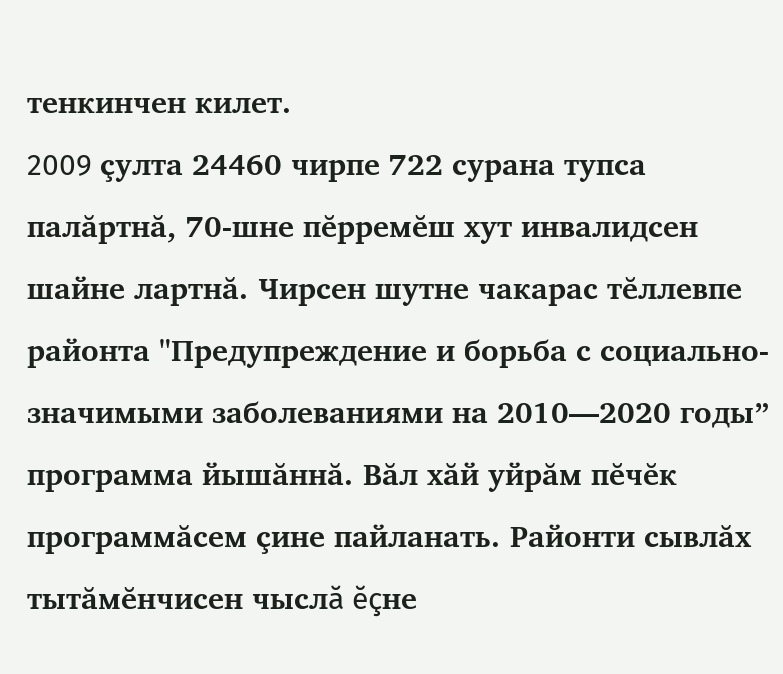тенкинчен килет.
2009 çулта 24460 чирпе 722 сурана тупса палăртнă, 70-шне пĕрремĕш хут инвалидсен шайне лартнă. Чирсен шутне чакарас тĕллевпе районта "Предупреждение и борьба с социально-значимыми заболеваниями на 2010—2020 годы” программа йышăннă. Вăл хăй уйрăм пĕчĕк программăсем çине пайланать. Районти сывлăх тытăмĕнчисен чыслă ĕçне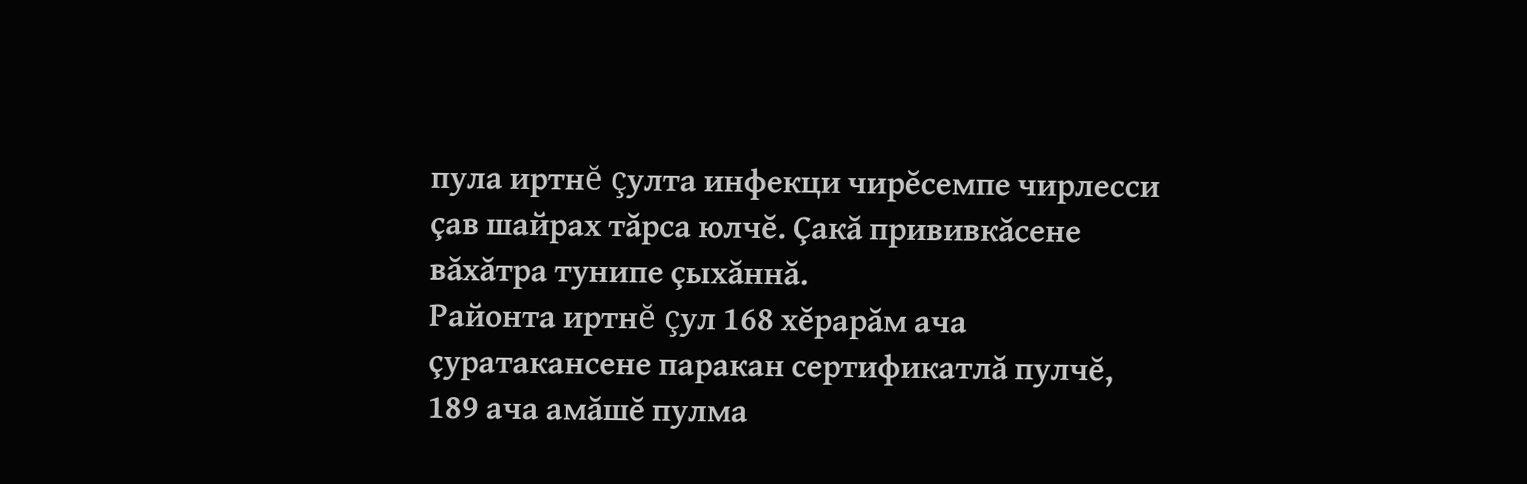пула иртнĕ çулта инфекци чирĕсемпе чирлесси çав шайрах тăрса юлчĕ. Çакă прививкăсене вăхăтра тунипе çыхăннă.
Районта иртнĕ çул 168 хĕрарăм ача çуратакансене паракан сертификатлă пулчĕ, 189 ача амăшĕ пулма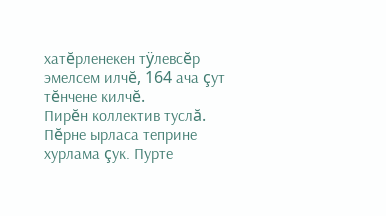хатĕрленекен тÿлевсĕр эмелсем илчĕ, 164 ача çут тĕнчене килчĕ.
Пирĕн коллектив туслă. Пĕрне ырласа теприне хурлама çук. Пурте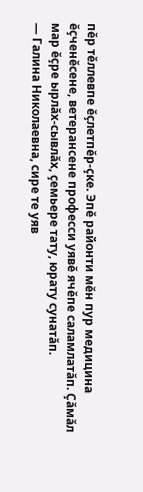пĕр тĕллевпе ĕçлетпĕр-çке. Эпĕ районти мĕн пур медицина ĕçченĕсене, ветерансене професси уявĕ ячĕпе саламлатăп. Çăмăл мар ĕçре ырлăх-сывлăх, çемьере тату, юрату сунатăп.
— Галина Николаевна, сире те уяв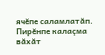ячĕпе саламлатăп. Пирĕнпе калаçма вăхăт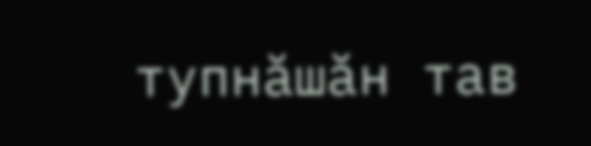тупнăшăн тав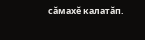сăмахĕ калатăп.